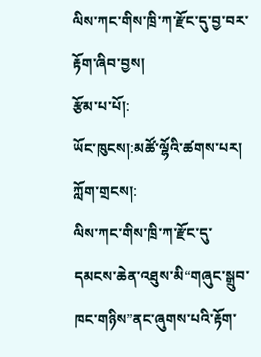ལིས་ཀང་གིས་ཁྲི་ཀ་རྫོང་དུ་བྱ་བར་རྟོག་ཞིབ་བྱས།
རྩོམ་པ་པོ།:
ཡོང་ཁུངས།:མཚོ་ལྷོའི་ཚགས་པར།
ཀློག་གྲངས།:
ལིས་ཀང་གིས་ཁྲི་ཀ་རྫོང་དུ་དམངས་ཆེན་འཐུས་མི“གཞུང་སྒྲུབ་ཁང་གཉིས”ནང་ཞུགས་པའི་རྟོག་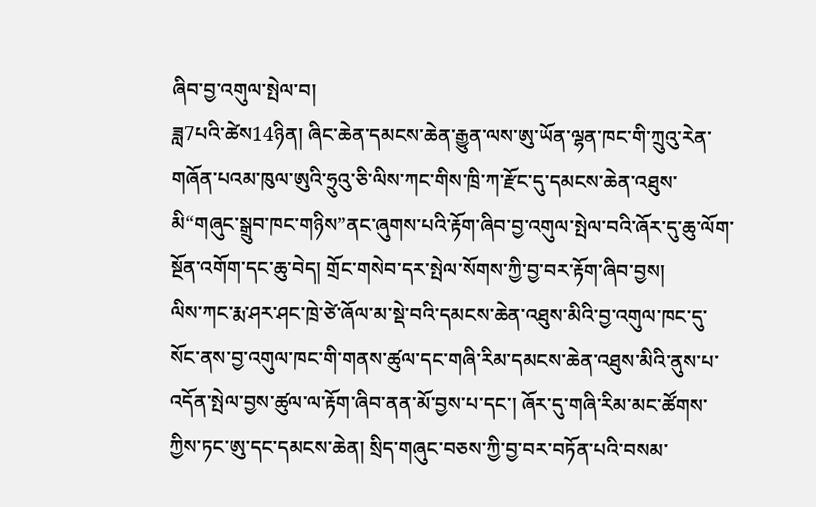ཞིབ་བྱ་འགུལ་སྤེལ་བ།
ཟླ7པའི་ཚེས14ཉིན། ཞིང་ཆེན་དམངས་ཆེན་རྒྱུན་ལས་ཨུ་ཡོན་ལྷན་ཁང་གི་ཀྲུའུ་རེན་གཞོན་པའམ་ཁུལ་ཨུའི་ཧྲུའུ་ཅི་ལིས་ཀང་གིས་ཁྲི་ཀ་རྫོང་དུ་དམངས་ཆེན་འཐུས་མི“གཞུང་སྒྲུབ་ཁང་གཉིས”ནང་ཞུགས་པའི་རྟོག་ཞིབ་བྱ་འགུལ་སྤེལ་བའི་ཞོར་དུ་ཆུ་ལོག་སྔོན་འགོག་དང་ཆུ་བེད། གྲོང་གསེབ་དར་སྤེལ་སོགས་ཀྱི་བྱ་བར་རྟོག་ཞིབ་བྱས།
ལིས་ཀང་རྨ་ཤར་ཤང་ཁྲེ་ཙེ་ཞོལ་མ་སྡེ་བའི་དམངས་ཆེན་འཐུས་མིའི་བྱ་འགུལ་ཁང་དུ་སོང་ནས་བྱ་འགུལ་ཁང་གི་གནས་ཚུལ་དང་གཞི་རིམ་དམངས་ཆེན་འཐུས་མིའི་ནུས་པ་འདོན་སྤེལ་བྱས་ཚུལ་ལ་རྟོག་ཞིབ་ནན་མོ་བྱས་པ་དང་། ཞོར་དུ་གཞི་རིམ་མང་ཚོགས་ཀྱིས་ཏང་ཨུ་དང་དམངས་ཆེན། སྲིད་གཞུང་བཅས་ཀྱི་བྱ་བར་བཏོན་པའི་བསམ་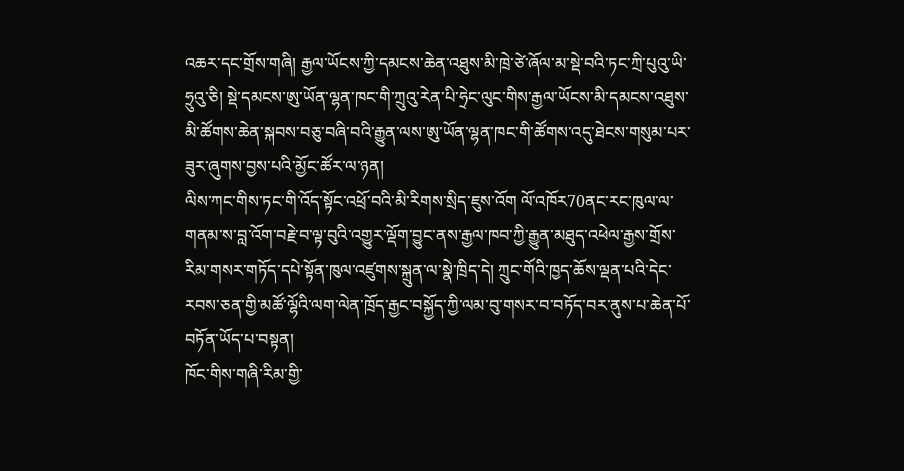འཆར་དང་གྲོས་གཞི། རྒྱལ་ཡོངས་ཀྱི་དམངས་ཆེན་འཐུས་མི་ཁྲེ་ཙེ་ཞོལ་མ་སྡེ་བའི་ཏང་ཀྲི་པུའུ་ཡི་ཧྲུའུ་ཅི། སྡེ་དམངས་ཨུ་ཡོན་ལྷན་ཁང་གི་ཀྲུའུ་རེན་པི་ཧྲེང་ལུང་གིས་རྒྱལ་ཡོངས་མི་དམངས་འཐུས་མི་ཚོགས་ཆེན་སྐབས་བཅུ་བཞི་བའི་རྒྱུན་ལས་ཨུ་ཡོན་ལྷན་ཁང་གི་ཚོགས་འདུ་ཐེངས་གསུམ་པར་ཟུར་ཞུགས་བྱས་པའི་མྱོང་ཚོར་ལ་ཉན།
ལིས་ཀང་གིས་ཏང་གི་འོད་སྟོང་འཕྲོ་བའི་མི་རིགས་སྲིད་ཇུས་འོག ལོ་འཁོར70ནང་རང་ཁུལ་ལ་གནམ་ས་བླ་འོག་བརྗེ་བ་ལྟ་བུའི་འགྱུར་ལྡོག་བྱུང་ནས་རྒྱལ་ཁབ་ཀྱི་རྒྱུན་མཐུད་འཕེལ་རྒྱས་གྲོས་རིམ་གསར་གཏོད་དཔེ་སྟོན་ཁུལ་འཛུགས་སྐྲུན་ལ་སྣེ་ཁྲིད་དེ། ཀྲུང་གོའི་ཁྱད་ཆོས་ལྡན་པའི་དེང་རབས་ཅན་གྱི་མཚོ་ལྷོའི་ལག་ལེན་ཁྲོད་རྒྱང་བསྐྱོད་ཀྱི་ལམ་བུ་གསར་བ་བཏོད་བར་ནུས་པ་ཆེན་པོ་བཏོན་ཡོད་པ་བསྟན།
ཁོང་གིས་གཞི་རིམ་གྱི་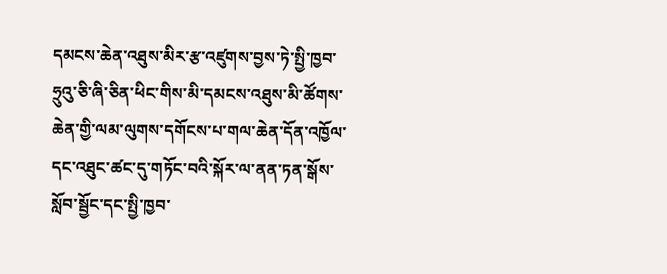དམངས་ཆེན་འཐུས་མིར་རྩ་འཛུགས་བྱས་ཏེ་སྤྱི་ཁྱབ་ཧྲུའུ་ཅི་ཞི་ཅིན་ཕིང་གིས་མི་དམངས་འཐུས་མི་ཚོགས་ཆེན་གྱི་ལམ་ལུགས་དགོངས་པ་གལ་ཆེན་དོན་འཁྱོལ་དང་འཐུང་ཚང་དུ་གཏོང་བའི་སྐོར་ལ་ནན་ཏན་སྒོས་སློབ་སྦྱོང་དང་སྤྱི་ཁྱབ་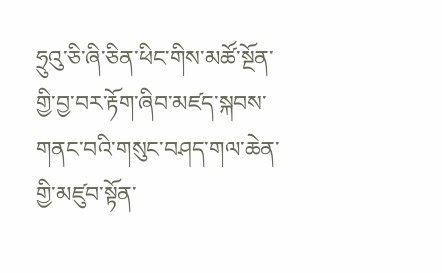ཧྲུའུ་ཅི་ཞི་ཅིན་ཕིང་གིས་མཚོ་སྔོན་གྱི་བྱ་བར་རྟོག་ཞིབ་མཛད་སྐབས་གནང་བའི་གསུང་བཤད་གལ་ཆེན་གྱི་མཛུབ་སྟོན་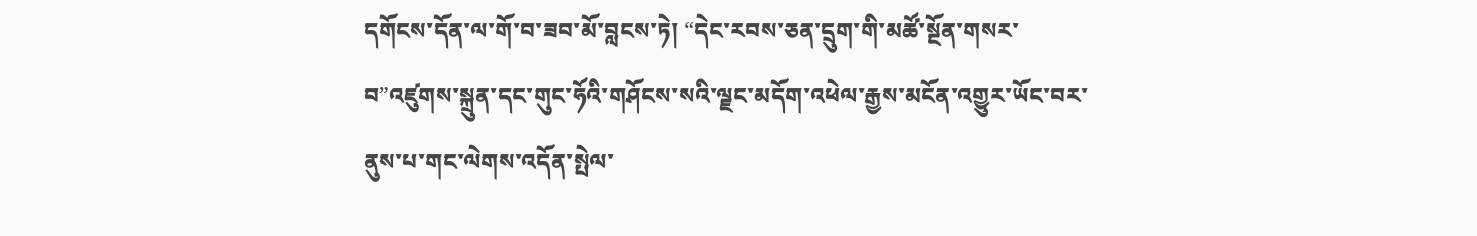དགོངས་དོན་ལ་གོ་བ་ཟབ་མོ་བླངས་ཏེ། “དེང་རབས་ཅན་དྲུག་གི་མཚོ་སྔོན་གསར་བ”འཛུགས་སྐྲུན་དང་གུང་ཧོའི་གཤོངས་སའི་ལྗང་མདོག་འཕེལ་རྒྱས་མངོན་འགྱུར་ཡོང་བར་ནུས་པ་གང་ལེགས་འདོན་སྤེལ་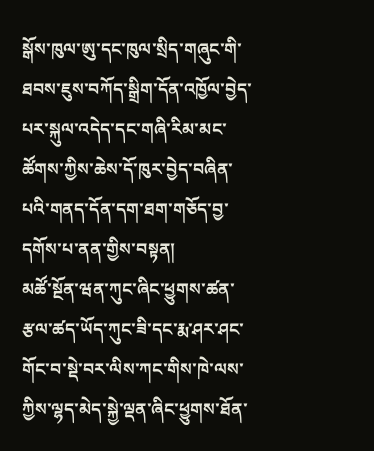སྒོས་ཁུལ་ཨུ་དང་ཁུལ་སྲིད་གཞུང་གི་ཐབས་ཇུས་བཀོད་སྒྲིག་དོན་འཁྱོལ་བྱེད་པར་སྐུལ་འདེད་དང་གཞི་རིམ་མང་ཚོགས་ཀྱིས་ཆེས་དོ་ཁུར་བྱེད་བཞིན་པའི་གནད་དོན་དག་ཐག་གཅོད་བྱ་དགོས་པ་ནན་གྱིས་བསྟན།
མཚོ་སྔོན་ཝན་ཀུང་ཞིང་ཕྱུགས་ཚན་རྩལ་ཚད་ཡོད་ཀུང་ཟི་དང་རྨ་ཤར་ཤང་གོང་བ་སྡེ་བར་ལིས་ཀང་གིས་ཁེ་ལས་ཀྱིས་ལྷད་མེད་སྐྱེ་ལྡན་ཞིང་ཕྱུགས་ཐོན་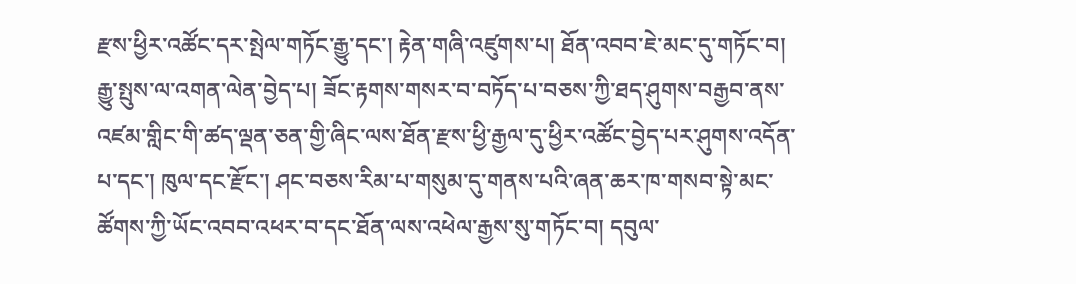རྫས་ཕྱིར་འཚོང་དར་སྤེལ་གཏོང་རྒྱུ་དང་། རྟེན་གཞི་འཛུགས་པ། ཐོན་འབབ་ཇེ་མང་དུ་གཏོང་བ། རྒྱུ་སྤུས་ལ་འགན་ལེན་བྱེད་པ། ཟོང་རྟགས་གསར་བ་བཏོད་པ་བཅས་ཀྱི་ཐད་ཤུགས་བརྒྱབ་ནས་འཛམ་གླིང་གི་ཚད་ལྡན་ཅན་གྱི་ཞིང་ལས་ཐོན་རྫས་ཕྱི་རྒྱལ་དུ་ཕྱིར་འཚོང་བྱེད་པར་ཤུགས་འདོན་པ་དང་། ཁུལ་དང་རྫོང་། ཤང་བཅས་རིམ་པ་གསུམ་དུ་གནས་པའི་ཞན་ཆར་ཁ་གསབ་སྟེ་མང་ཚོགས་ཀྱི་ཡོང་འབབ་འཕར་བ་དང་ཐོན་ལས་འཕེལ་རྒྱས་སུ་གཏོང་བ། དབུལ་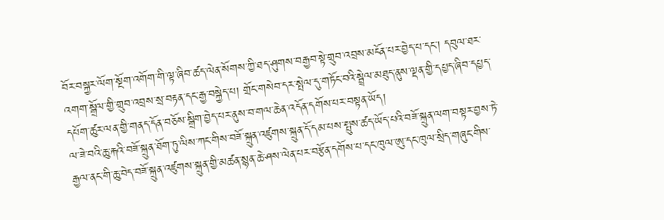བོར་བསྐྱར་ལོག་སྔོག་འགོག་གི་ལྟ་ཞིབ་ཚད་ལེན་སོགས་ཀྱི་ཐད་ཤུགས་བརྒྱབ་སྟེ་གྲུབ་འབྲས་མངོན་པར་བྱེད་པ་དང་། དབུལ་ཐར་འགག་སྒྲོལ་གྱི་གྲུབ་འབྲས་སྲ་བརྟན་དང་རྒྱ་བསྐྱེད་པ། གྲོང་གསེབ་དར་སྤེལ་དུ་གཏོང་བའི་སྦྲེལ་མཐུད་ནུས་ལྡན་གྱི་དཔྱད་ཞིབ་དཔྱད་དཔོག་ཚུར་ལན་གྱི་གནད་དོན་བཅོས་སྒྲིག་བྱེད་པར་ནུས་བ་གལ་ཆེན་འདོན་དགོས་པར་བསྟན་ཡོད།
ལ་ཟེ་བའི་ཆུ་རྐའི་བཟོ་སྐྲུན་ཐོག་ཏུ་ལིས་ཀང་གིས་བཟོ་སྐྲུན་འཛུགས་སྐྲུན་དོ་དམ་པས་སྤུས་ཚད་ཡོད་པའི་བཟོ་སྐྲུན་ལག་བསྟར་བྱས་ཏེ་རྒྱལ་ནང་གི་ཆུ་བེད་བཟོ་སྐྲུན་འཛུགས་སྐྲུན་གྱི་མཚན་སྙན་ཆེ་ཤས་ལེན་པར་བརྩོན་དགོས་པ་དང་ཁུལ་ཨུ་དང་ཁུལ་སྲིད་གཞུང་གིས་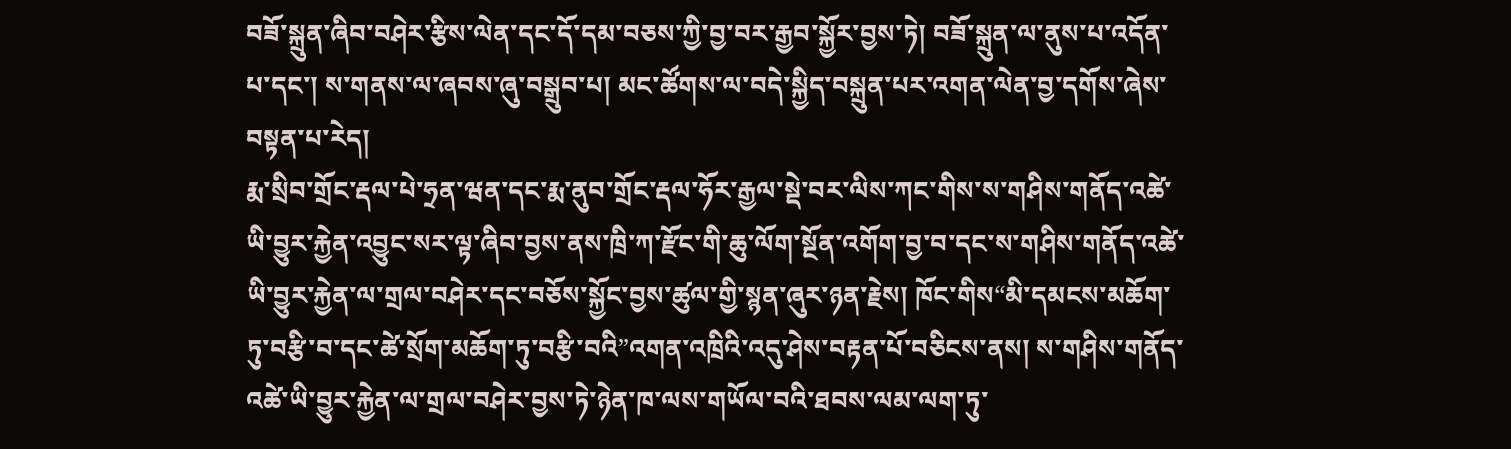བཟོ་སྐྲུན་ཞིབ་བཤེར་རྩིས་ལེན་དང་དོ་དམ་བཅས་ཀྱི་བྱ་བར་རྒྱབ་སྐྱོར་བྱས་ཏེ། བཟོ་སྐྲུན་ལ་ནུས་པ་འདོན་པ་དང་། ས་གནས་ལ་ཞབས་ཞུ་བསྒྲུབ་པ། མང་ཚོགས་ལ་བདེ་སྐྱིད་བསྐྲུན་པར་འགན་ལེན་བྱ་དགོས་ཞེས་བསྟན་པ་རེད།
རྨ་སྲིབ་གྲོང་རྡལ་པེ་ཧྲན་ཝན་དང་རྨ་ནུབ་གྲོང་རྡལ་ཧོར་རྒྱལ་སྡེ་བར་ལིས་ཀང་གིས་ས་གཤིས་གནོད་འཚེ་ཡི་བྱུར་རྐྱེན་འབྱུང་སར་ལྟ་ཞིབ་བྱས་ནས་ཁྲི་ཀ་རྫོང་གི་ཆུ་ལོག་སྔོན་འགོག་བྱ་བ་དང་ས་གཤིས་གནོད་འཚེ་ཡི་བྱུར་རྐྱེན་ལ་གྲལ་བཤེར་དང་བཅོས་སྐྱོང་བྱས་ཚུལ་གྱི་སྙན་ཞུར་ཉན་རྗེས། ཁོང་གིས“མི་དམངས་མཆོག་ཏུ་བརྩི་བ་དང་ཚེ་སྲོག་མཆོག་ཏུ་བརྩི་བའི”འགན་འཁྲིའི་འདུ་ཤེས་བརྟན་པོ་བཅིངས་ནས། ས་གཤིས་གནོད་འཚེ་ཡི་བྱུར་རྐྱེན་ལ་གྲལ་བཤེར་བྱས་ཏེ་ཉེན་ཁ་ལས་གཡོལ་བའི་ཐབས་ལམ་ལག་ཏུ་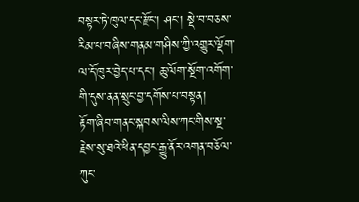བསྟར་ཏེ་ཁུལ་དང་རྫོང་། ཤང་། སྡེ་བ་བཅས་རིམ་པ་བཞིས་གནམ་གཤིས་ཀྱི་འགྱུར་ལྡོག་ལ་དོ་ཁུར་བྱེད་པ་དང་། ཆུ་ལོག་སྔོག་འགོག་གི་དུས་ནན་སྲུང་བྱ་དགོས་པ་བསྟན།
རྟོག་ཞིབ་གནང་སྐབས་ལིས་ཀང་གིས་སྔ་རྗེས་སུ་ཐའེ་ཕིན་དབྱང་རྒྱུ་ནོར་འགན་བཅོལ་ཀུང་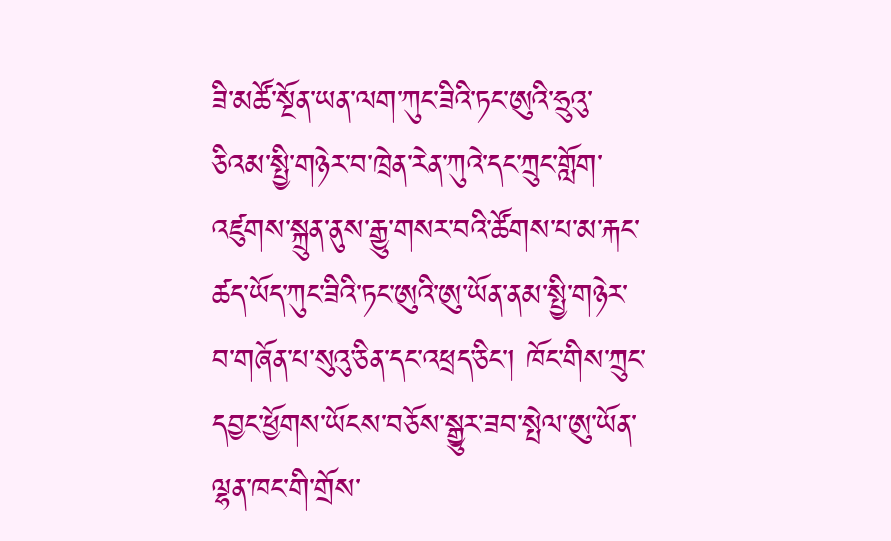ཟི་མཚོ་སྔོན་ཡན་ལག་ཀུང་ཟིའི་ཏང་ཨུའི་ཧྲུའུ་ཅིའམ་སྤྱི་གཉེར་བ་ཁྲེན་རེན་ཀུའེ་དང་ཀྲུང་གློག་འཛུགས་སྐྲུན་ནུས་རྒྱུ་གསར་བའི་ཚོགས་པ་མ་རྐང་ཚད་ཡོད་ཀུང་ཟིའི་ཏང་ཨུའི་ཨུ་ཡོན་ནམ་སྤྱི་གཉེར་བ་གཞོན་པ་སུའུ་ཅིན་དང་འཕྲད་ཅིང་། ཁོང་གིས་ཀྲུང་དབྱང་ཕྱོགས་ཡོངས་བཅོས་སྒྱུར་ཟབ་སྤེལ་ཨུ་ཡོན་ལྷན་ཁང་གི་གྲོས་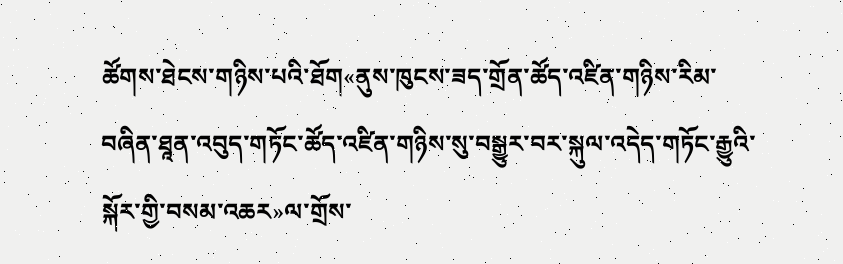ཚོགས་ཐེངས་གཉིས་པའི་ཐོག«ནུས་ཁུངས་ཟད་གྲོན་ཚོད་འཛིན་གཉིས་རིམ་བཞིན་ཐཱན་འབུད་གཏོང་ཚོད་འཛིན་གཉིས་སུ་བསྒྱུར་བར་སྐུལ་འདེད་གཏོང་རྒྱུའི་སྐོར་གྱི་བསམ་འཆར»ལ་གྲོས་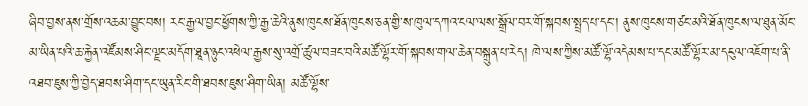ཞིབ་བྱས་ནས་གྲོས་འཆམ་བྱུང་བས། རང་རྒྱལ་བྱང་ཕྱོགས་ཀྱི་རྒྱ་ཆེའི་ནུས་ཁུངས་ཐོན་ཁུངས་ཅན་གྱི་ས་ཁུལ་དཀའ་ངལ་ལས་སྒྲོལ་བར་གོ་སྐབས་སྤྲད་པ་དང་། ནུས་ཁུངས་གཙང་མའི་ཐོན་ཁུངས་ལ་ཐུན་མོང་མ་ཡིན་པའི་ཆ་རྐྱེན་འཛོམས་ཤིང་ལྗང་མདོག་ཐཱན་ཉུང་འཕེལ་རྒྱས་སུ་འགྲོ་ཚུལ་བཟང་བའི་མཚོ་ལྷོར་གོ་སྐབས་གལ་ཆེན་བསྐྲུན་པ་རེད། ཁེ་ལས་ཀྱིས་མཚོ་ལྷོ་འདེམས་པ་དང་མཚོ་ལྷོར་མ་དངུལ་འཇོག་པ་ནི་འཐབ་ཇུས་ཀྱི་བྱེད་ཐབས་ཤིག་དང་ཡུན་རིང་གི་ཐབས་ཇུས་ཤིག་ཡིན། མཚོ་ལྷོས་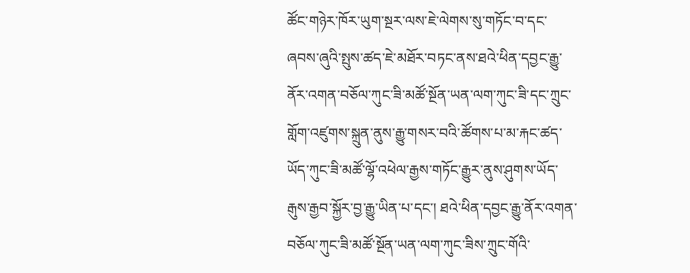ཚོང་གཉེར་ཁོར་ཡུག་སྔར་ལས་ཇེ་ལེགས་སུ་གཏོང་བ་དང་ཞབས་ཞུའི་སྤུས་ཚད་ཇེ་མཐོར་བཏང་ནས་ཐའེ་ཕིན་དབྱང་རྒྱུ་ནོར་འགན་བཅོལ་ཀུང་ཟི་མཚོ་སྔོན་ཡན་ལག་ཀུང་ཟི་དང་ཀྲུང་གློག་འཛུགས་སྐྲུན་ནུས་རྒྱུ་གསར་བའི་ཚོགས་པ་མ་རྐང་ཚད་ཡོད་ཀུང་ཟི་མཚོ་ལྷོ་འཕེལ་རྒྱས་གཏོང་རྒྱུར་ནུས་ཤུགས་ཡོད་རྒུས་རྒྱབ་སྐྱོར་བྱ་རྒྱུ་ཡིན་པ་དང་། ཐའེ་ཕིན་དབྱང་རྒྱུ་ནོར་འགན་བཅོལ་ཀུང་ཟི་མཚོ་སྔོན་ཡན་ལག་ཀུང་ཟིས་ཀྲུང་གོའི་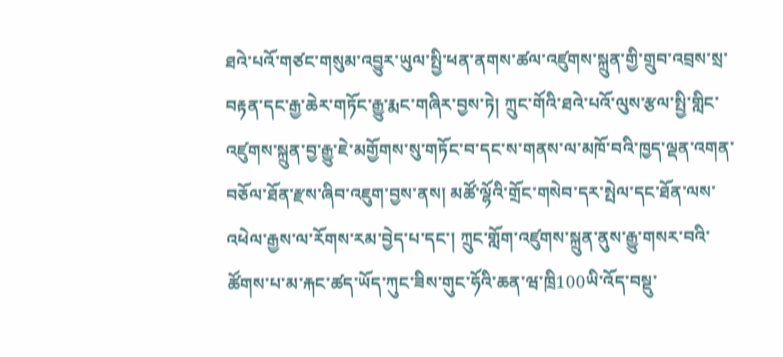ཐའེ་པའོ་གཙང་གསུམ་འབྱུར་ཡུལ་སྤྱི་ཕན་ནགས་ཚལ་འཛུགས་སྐྲུན་གྱི་གྲུབ་འབྲས་སྲ་བརྟན་དང་རྒྱ་ཆེར་གཏོང་རྒྱུ་རྨང་གཞིར་བྱས་ཏེ། ཀྲུང་གོའི་ཐའེ་པའོ་ལུས་རྩལ་སྤྱི་གླིང་འཛུགས་སྐྲུན་བྱ་རྒྱུ་ཇེ་མགྱོགས་སུ་གཏོང་བ་དང་ས་གནས་ལ་མཁོ་བའི་ཁྱད་ལྡན་འགན་བཅོལ་ཐོན་རྫས་ཞིབ་འཇུག་བྱས་ནས། མཚོ་ལྷོའི་གྲོང་གསེབ་དར་སྤེལ་དང་ཐོན་ལས་འཕེལ་རྒྱས་ལ་རོགས་རམ་བྱེད་པ་དང་། ཀྲུང་གློག་འཛུགས་སྐྲུན་ནུས་རྒྱུ་གསར་བའི་ཚོགས་པ་མ་རྐང་ཚད་ཡོད་ཀུང་ཟིས་གུང་ཧོའི་ཆན་ཝ་ཁྲི100ཡི་འོད་བསྡུ་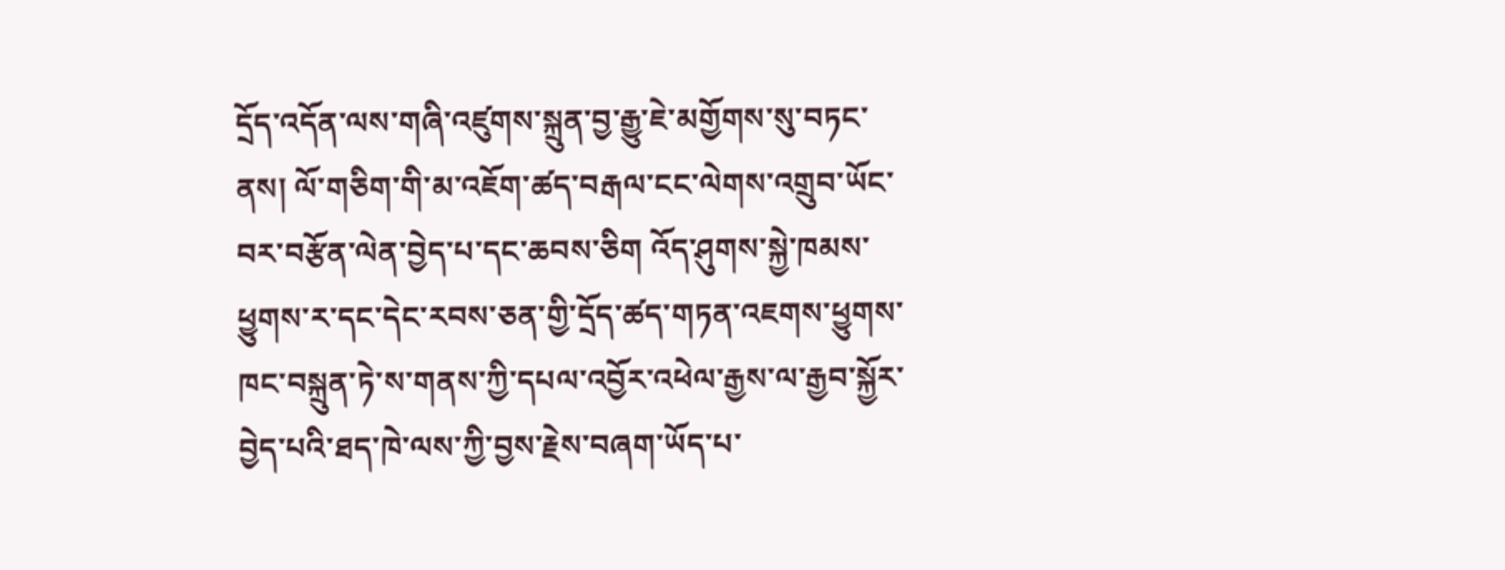དྲོད་འདོན་ལས་གཞི་འཛུགས་སྐྲུན་བྱ་རྒྱུ་ཇེ་མགྱོགས་སུ་བཏང་ནས། ལོ་གཅིག་གི་མ་འཇོག་ཚད་བརྒལ་ངང་ལེགས་འགྲུབ་ཡོང་བར་བརྩོན་ལེན་བྱེད་པ་དང་ཆབས་ཅིག འོད་ཤུགས་སྐྱེ་ཁམས་ཕྱུགས་ར་དང་དེང་རབས་ཅན་གྱི་དྲོད་ཚད་གཏན་འཇགས་ཕྱུགས་ཁང་བསྐྲུན་ཏེ་ས་གནས་ཀྱི་དཔལ་འབྱོར་འཕེལ་རྒྱས་ལ་རྒྱབ་སྐྱོར་བྱེད་པའི་ཐད་ཁེ་ལས་ཀྱི་བྱས་རྗེས་བཞག་ཡོད་པ་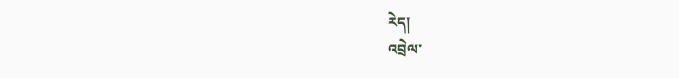རེད།
འབྲེལ་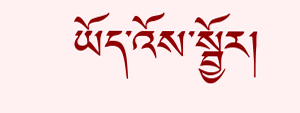ཡོད་འོས་སྦྱོར།